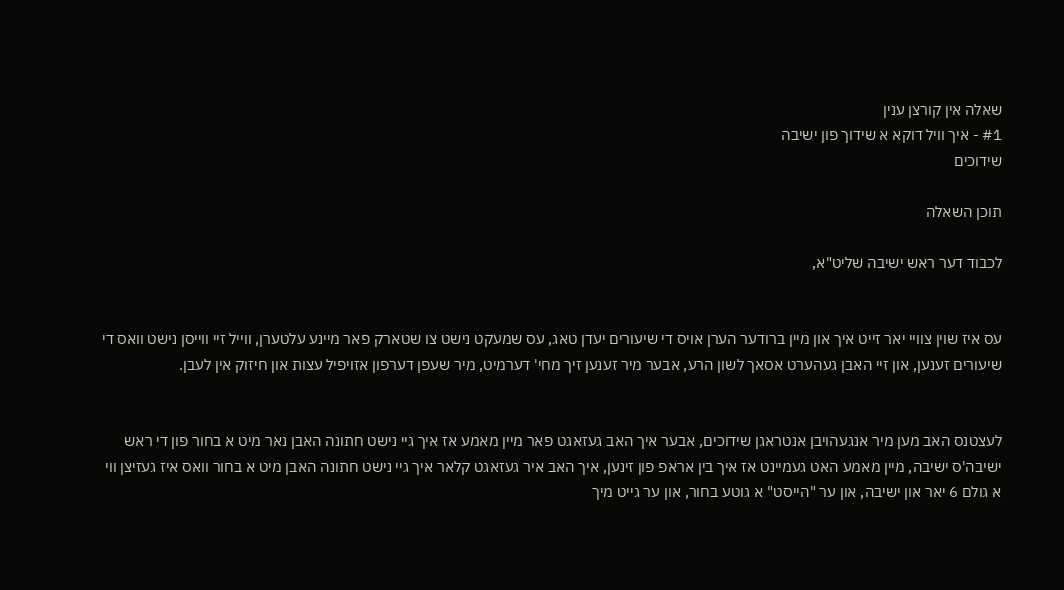שאלה אין קורצן ענין
#1 - איך וויל דוקא א שידוך פון ישיבה
שידוכים

תוכן השאלה

לכבוד דער ראש ישיבה שליט"א,


עס איז שוין צוויי יאר זייט איך און מיין ברודער הערן אויס די שיעורים יעדן טאג, עס שמעקט נישט צו שטארק פאר מיינע עלטערן, ווייל זיי ווייסן נישט וואס די שיעורים זענען, און זיי האבן געהערט אסאך לשון הרע, אבער מיר זענען זיך מחי' דערמיט, מיר שעפן דערפון אזויפיל עצות און חיזוק אין לעבן.


לעצטנס האב מען מיר אנגעהויבן אנטראגן שידוכים, אבער איך האב געזאגט פאר מיין מאמע אז איך גיי נישט חתונה האבן נאר מיט א בחור פון די ראש ישיבה'ס ישיבה, מיין מאמע האט געמיינט אז איך בין אראפ פון זינען, איך האב איר געזאגט קלאר איך גיי נישט חתונה האבן מיט א בחור וואס איז געזיצן ווי א גולם 6 יאר און ישיבה, און ער "הייסט" א גוטע בחור, און ער גייט מיך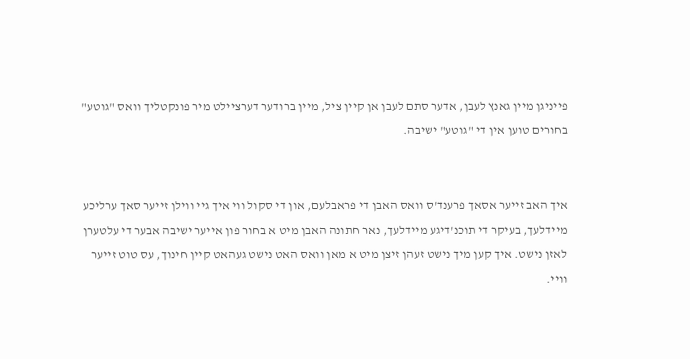פייניגן מיין גאנץ לעבן, אדער סתם לעבן אן קיין ציל, מיין ברודער דערציילט מיר פונקטליך וואס "גוטע" בחורים טוען אין די "גוטע" ישיבה.


איך האב זייער אסאך פרענד'ס וואס האבן די פראבלעם, און די סקול ווי איך גיי ווילן זייער סאך ערליכע מיידלעך, בעיקר די תוכנ'דיגע מיידלעך, נאר חתונה האבן מיט א בחור פון אייער ישיבה אבער די עלטערן לאזן נישט. איך קען מיך נישט זעהן זיצן מיט א מאן וואס האט נישט געהאט קיין חינוך, עס טוט זייער וויי.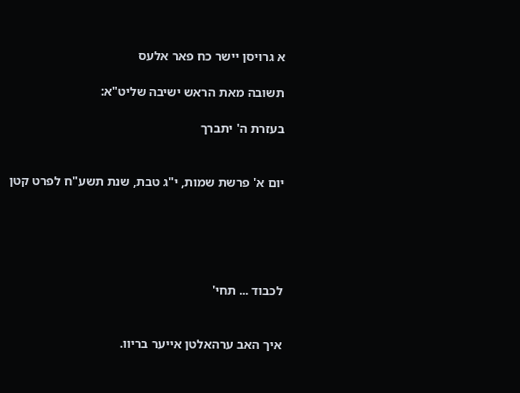א גרויסן יישר כח פאר אלעס

תשובה מאת הראש ישיבה שליט"א:

בעזרת ה' יתברך


יום א' פרשת שמות, י"ג טבת, שנת תשע"ח לפרט קטן





לכבוד ... תחי'


איך האב ערהאלטן אייער בריוו.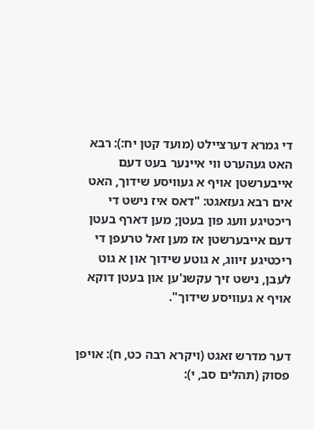די גמרא דערציילט (מועד קטן יח:): רבא האט געהערט ווי איינער בעט דעם אייבערשטן אויף א געוויסע שידוך, האט אים רבא געזאגט: "דאס איז נישט די ריכטיגע וועג פון בעטן; מען דארף בעטן דעם אייבערשטן אז מען זאל טרעפן די ריכטיגע זיווג, א גוטע שידוך און א גוט לעבן, נישט זיך עקשנ'ען און בעטן דוקא אויף א געוויסע שידוך".


דער מדרש זאגט (ויקרא רבה כט, ח): אויפן פסוק (תהלים סב, י):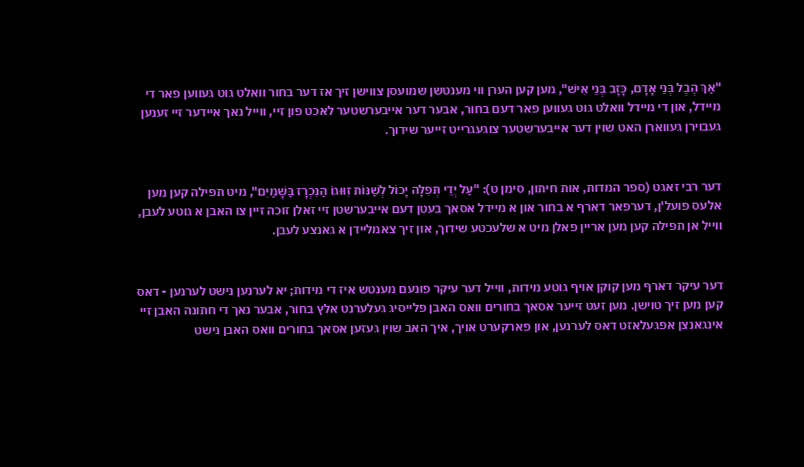"אַךְ הֶבֶל בְּנֵי אָדָם, כָּזָב בְּנֵי אִישׁ", מען קען הערן ווי מענטשן שמועסן צווישן זיך אז דער בחור וואלט גוט געווען פאר די מיידל, און די מיידל וואלט גוט געווען פאר דעם בחור, אבער דער אייבערשטער לאכט פון זיי, ווייל נאך איידער זיי זענען געבוירן געווארן האט שוין דער אייבערשטער צוגעגרייט זייער שידוך.


דער רבי זאגט (ספר המדות, אות חיתון, סימן ט): "עַל יְדֵי תְּפִלָה יָכוֹל לְשַׁנּוֹת זִוּוּגוֹ הַנִכְרָז בַּשָׁמַיִם", מיט תפילה קען מען אלעס פועל'ן, דערפאר דארף א בחור און א מיידל אסאך בעטן דעם אייבערשטן זיי זאלן זוכה זיין צו האבן א גוטע לעבן, ווייל אן תפילה קען מען אריין פאלן מיט א שלעכטע שידוך, און זיך צאמליידן א גאנצע לעבן.


דער עיקר דארף מען קוקן אויף גוטע מידות, ווייל דער עיקר פונעם מענטש איז די מידות; יא לערנען נישט לערנען - דאס קען מען זיך טוישן. מען זעט זייער אסאך בחורים וואס האבן פלייסיג געלערנט אלץ בחור, אבער נאך די חתונה האבן זיי אינגאנצן אפגעלאזט דאס לערנען, און פארקערט אויך, איך האב שוין געזען אסאך בחורים וואס האבן נישט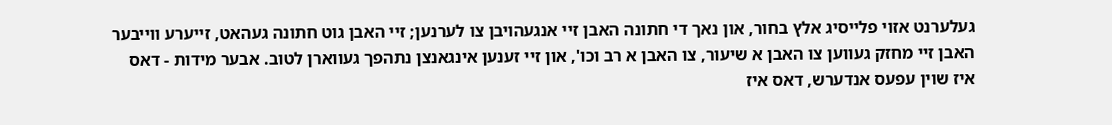געלערנט אזוי פלייסיג אלץ בחור, און נאך די חתונה האבן זיי אנגעהויבן צו לערנען; זיי האבן גוט חתונה געהאט, זייערע ווייבער האבן זיי מחזק געווען צו האבן א שיעור, צו האבן א רב וכו', און זיי זענען אינגאנצן נתהפך געווארן לטוב. אבער מידות - דאס איז שוין עפעס אנדערש, דאס איז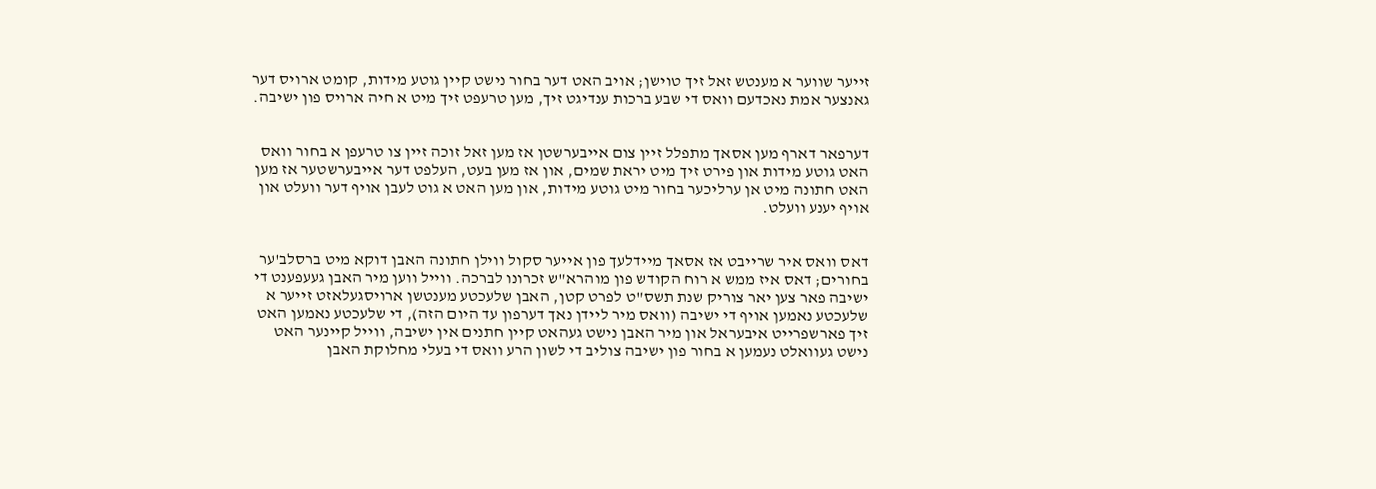זייער שווער א מענטש זאל זיך טוישן; אויב האט דער בחור נישט קיין גוטע מידות, קומט ארויס דער גאנצער אמת נאכדעם וואס די שבע ברכות ענדיגט זיך, מען טרעפט זיך מיט א חיה ארויס פון ישיבה.


דערפאר דארף מען אסאך מתפלל זיין צום אייבערשטן אז מען זאל זוכה זיין צו טרעפן א בחור וואס האט גוטע מידות און פירט זיך מיט יראת שמים, און אז מען בעט, העלפט דער אייבערשטער אז מען האט חתונה מיט אן ערליכער בחור מיט גוטע מידות, און מען האט א גוט לעבן אויף דער וועלט און אויף יענע וועלט.


דאס וואס איר שרייבט אז אסאך מיידלעך פון אייער סקול ווילן חתונה האבן דוקא מיט ברסלב'ער בחורים; דאס איז ממש א רוח הקודש פון מוהרא"ש זכרונו לברכה. ווייל ווען מיר האבן געעפענט די ישיבה פאר צען יאר צוריק שנת תשס"ט לפרט קטן, האבן שלעכטע מענטשן ארויסגעלאזט זייער א שלעכטע נאמען אויף די ישיבה (וואס מיר ליידן נאך דערפון עד היום הזה), די שלעכטע נאמען האט זיך פארשפרייט איבעראל און מיר האבן נישט געהאט קיין חתנים אין ישיבה, ווייל קיינער האט נישט געוואלט נעמען א בחור פון ישיבה צוליב די לשון הרע וואס די בעלי מחלוקת האבן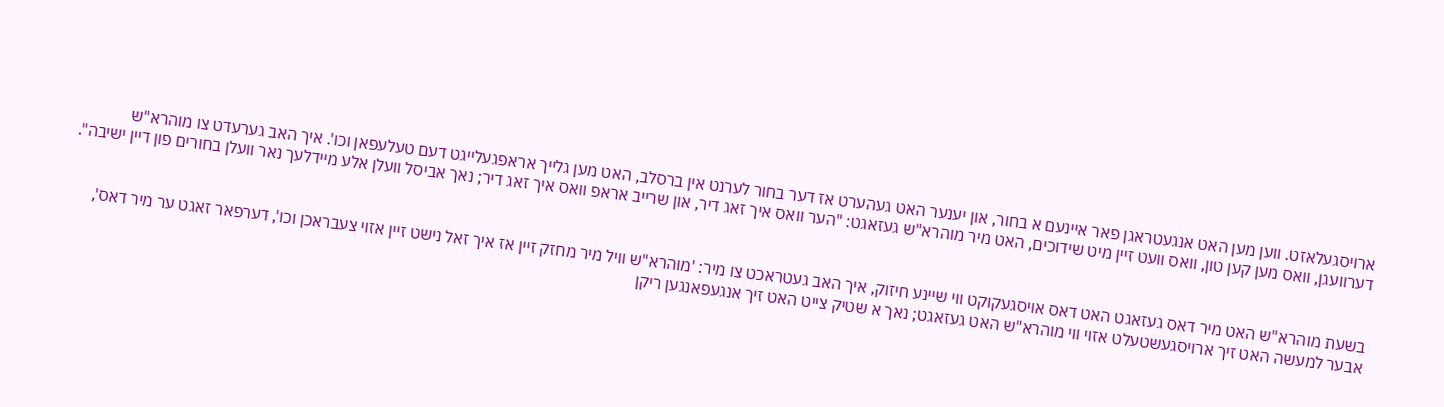ארויסגעלאזט. ווען מען האט אנגעטראגן פאר איינעם א בחור, און יענער האט געהערט אז דער בחור לערנט אין ברסלב, האט מען גלייך אראפגעלייגט דעם טעלעפאן וכו'. איך האב גערעדט צו מוהרא"ש דערוועגן, וואס מען קען טון, וואס וועט זיין מיט שידוכים, האט מיר מוהרא"ש געזאגט: "הער וואס איך זאג דיר, און שרייב אראפ וואס איך זאג דיר; נאך אביסל וועלן אלע מיידלעך נאר וועלן בחורים פון דיין ישיבה".


בשעת מוהרא"ש האט מיר דאס געזאגט האט דאס אויסגעקוקט ווי שיינע חיזוק, איך האב געטראכט צו מיר: 'מוהרא"ש וויל מיר מחזק זיין אז איך זאל נישט זיין אזוי צעבראכן וכו', דערפאר זאגט ער מיר דאס', אבער למעשה האט זיך ארויסגעשטעלט אזוי ווי מוהרא"ש האט געזאגט; נאך א שטיק צייט האט זיך אנגעפאנגען ריקן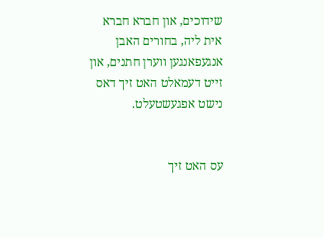שידוכים, און חברא חברא אית ליה, בחורים האבן אנגעפאנגען ווערן חתנים, און זייט דעמאלט האט זיך דאס נישט אפגעשטעלט.


עס האט זיך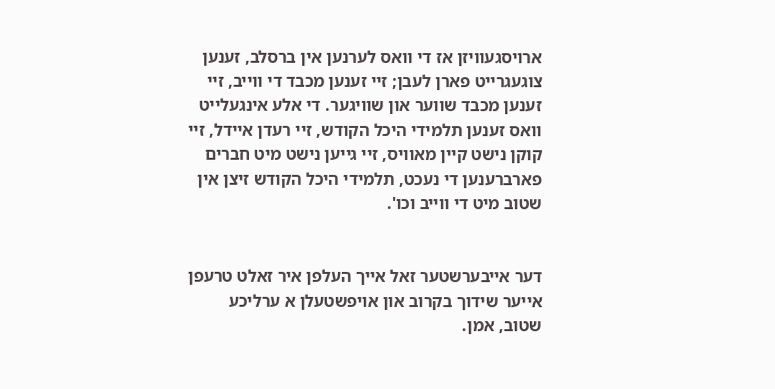ארויסגעוויזן אז די וואס לערנען אין ברסלב, זענען צוגעגרייט פארן לעבן; זיי זענען מכבד די ווייב, זיי זענען מכבד שווער און שוויגער. די אלע אינגעלייט וואס זענען תלמידי היכל הקודש, זיי רעדן איידל, זיי קוקן נישט קיין מאוויס, זיי גייען נישט מיט חברים פארברענען די נעכט, תלמידי היכל הקודש זיצן אין שטוב מיט די ווייב וכו'.


דער אייבערשטער זאל אייך העלפן איר זאלט טרעפן אייער שידוך בקרוב און אויפשטעלן א ערליכע שטוב, אמן.